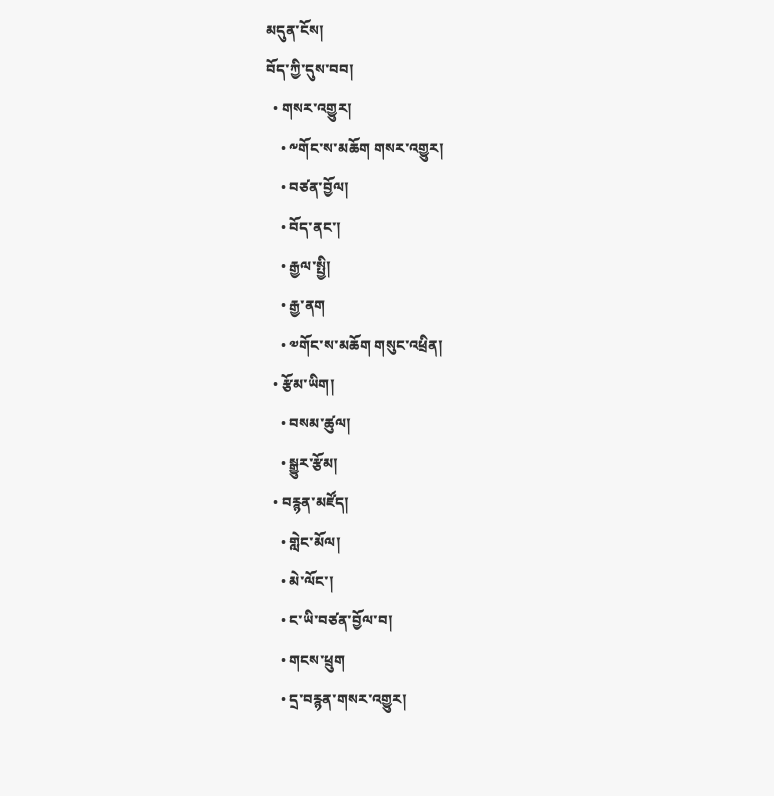མདུན་ངོས།
བོད་ཀྱི་དུས་བབ།
  • གསར་འགྱུར།
    • ༸གོང་ས་མཆོག གསར་འགྱུར།
    • བཙན་བྱོལ།
    • བོད་ནང་།
    • རྒྱལ་སྤྱི།
    • རྒྱ་ནག
    • ༧གོང་ས་མཆོག གསུང་འཕྲིན།
  • རྩོམ་ཡིག།
    • བསམ་ཚུལ།
    • སྒྱུར་རྩོམ།
  • བརྙན་མཛོད།
    • གླེང་མོལ།
    • མེ་ལོང་།
    • ང་ཡི་བཙན་བྱོལ་བ།
    • གངས་ཕྲུག
    • དྲ་བརྙན་གསར་འགྱུར།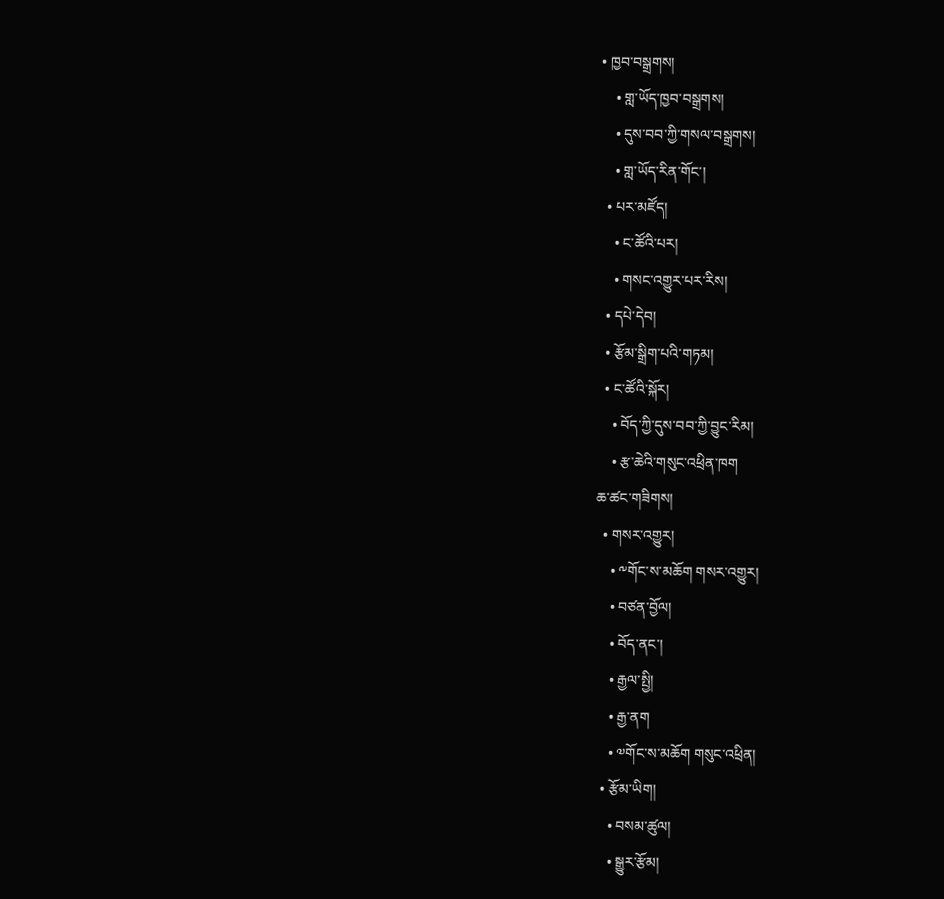• ཁྱབ་བསྒྲགས།
    • གླ་ཡོད་ཁྱབ་བསྒྲགས།
    • དུས་བབ་ཀྱི་གསལ་བསྒྲགས།
    • གླ་ཡོད་རིན་གོང་།
  • པར་མཛོད།
    • ང་ཚོའི་པར།
    • གསང་འགྱུར་པར་རིས།
  • དཔེ་དེབ།
  • རྩོམ་སྒྲིག་པའི་གཏམ།
  • ང་ཚོའི་སྐོར།
    • བོད་ཀྱི་དུས་བབ་ཀྱི་བྱུང་རིམ།
    • རྩ་ཆེའི་གསུང་འཕྲིན་ཁག
ཆ་ཚང་གཟིགས།
  • གསར་འགྱུར།
    • ༸གོང་ས་མཆོག གསར་འགྱུར།
    • བཙན་བྱོལ།
    • བོད་ནང་།
    • རྒྱལ་སྤྱི།
    • རྒྱ་ནག
    • ༧གོང་ས་མཆོག གསུང་འཕྲིན།
  • རྩོམ་ཡིག།
    • བསམ་ཚུལ།
    • སྒྱུར་རྩོམ།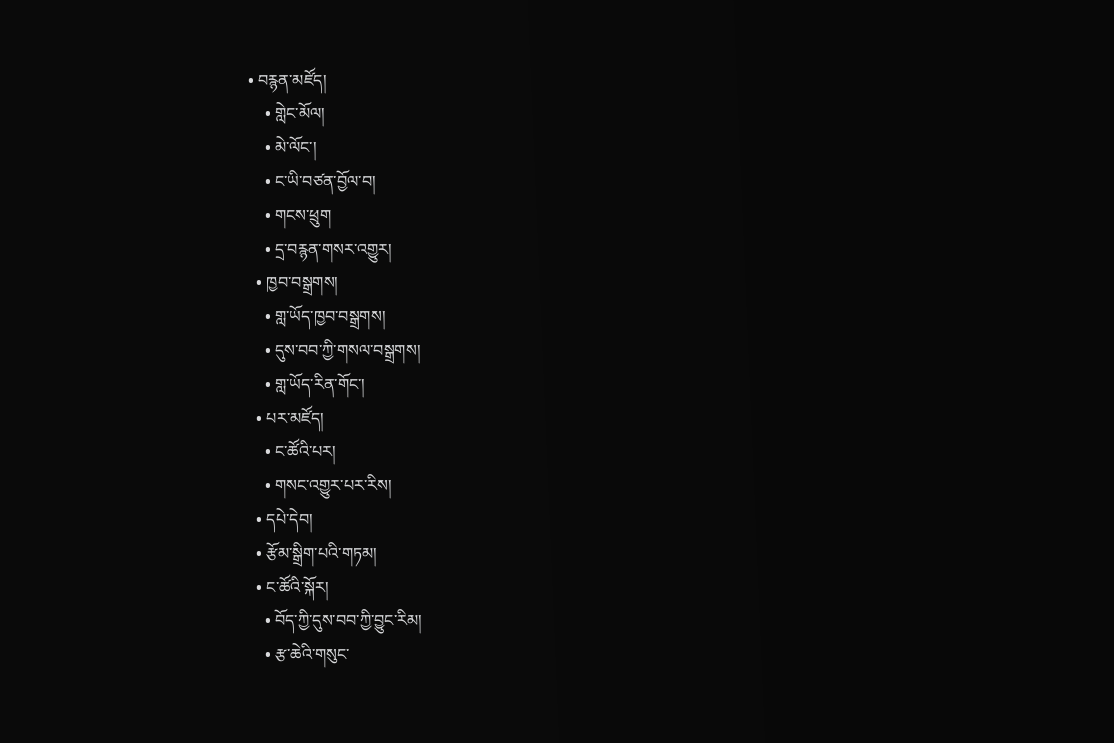• བརྙན་མཛོད།
    • གླེང་མོལ།
    • མེ་ལོང་།
    • ང་ཡི་བཙན་བྱོལ་བ།
    • གངས་ཕྲུག
    • དྲ་བརྙན་གསར་འགྱུར།
  • ཁྱབ་བསྒྲགས།
    • གླ་ཡོད་ཁྱབ་བསྒྲགས།
    • དུས་བབ་ཀྱི་གསལ་བསྒྲགས།
    • གླ་ཡོད་རིན་གོང་།
  • པར་མཛོད།
    • ང་ཚོའི་པར།
    • གསང་འགྱུར་པར་རིས།
  • དཔེ་དེབ།
  • རྩོམ་སྒྲིག་པའི་གཏམ།
  • ང་ཚོའི་སྐོར།
    • བོད་ཀྱི་དུས་བབ་ཀྱི་བྱུང་རིམ།
    • རྩ་ཆེའི་གསུང་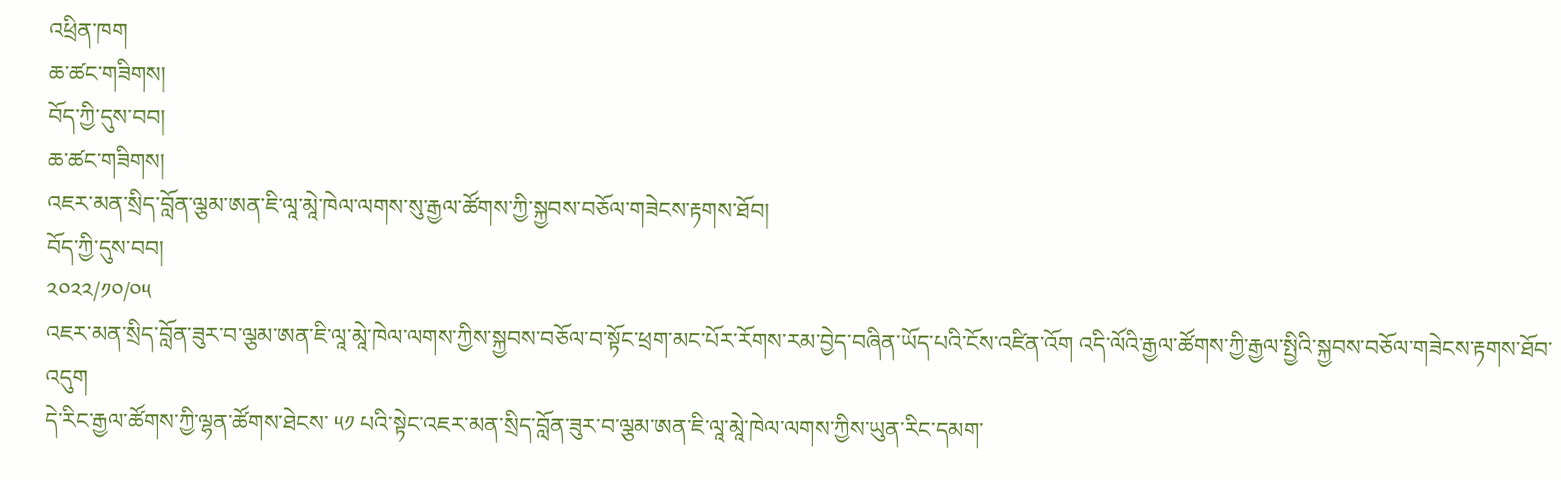འཕྲིན་ཁག
ཆ་ཚང་གཟིགས།
བོད་ཀྱི་དུས་བབ།
ཆ་ཚང་གཟིགས།
འཇར་མན་སྲིད་བློན་ལྕམ་ཨན་ཇི་ལཱ་མཱེ་ཁེལ་ལགས་སུ་རྒྱལ་ཚོགས་ཀྱི་སྐྱབས་བཅོལ་གཟེངས་རྟགས་ཐོབ།
བོད་ཀྱི་དུས་བབ།
༢༠༢༢/༡༠/༠༥
འཇར་མན་སྲིད་བློན་ཟུར་བ་ལྕམ་ཨན་ཇི་ལཱ་མཱེ་ཁེལ་ལགས་ཀྱིས་སྐྱབས་བཅོལ་བ་སྟོང་ཕྲག་མང་པོར་རོགས་རམ་བྱེད་བཞིན་ཡོད་པའི་ངོས་འཛིན་འོག འདི་ལོའི་རྒྱལ་ཚོགས་ཀྱི་རྒྱལ་སྤྱིའི་སྐྱབས་བཅོལ་གཟེངས་རྟགས་ཐོབ་འདུག
དེ་རིང་རྒྱལ་ཚོགས་ཀྱི་ལྷན་ཚོགས་ཐེངས་ ༥༡ པའི་སྟེང་འཇར་མན་སྲིད་བློན་ཟུར་བ་ལྕམ་ཨན་ཇི་ལཱ་མཱེ་ཁེལ་ལགས་ཀྱིས་ཡུན་རིང་དམག་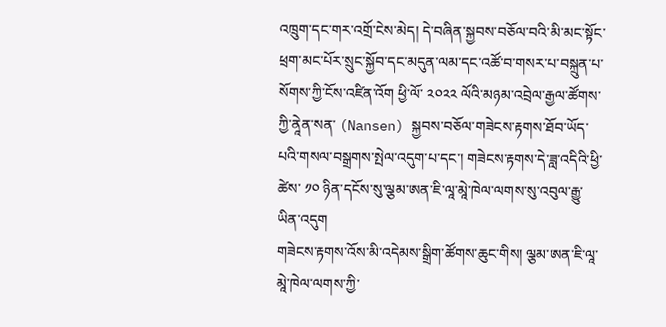འཁྲུག་དང་གར་འགྲོ་ངེས་མེད། དེ་བཞིན་སྐྱབས་བཅོལ་བའི་མི་མང་སྟོང་ཕྲག་མང་པོར་སྲུང་སྐྱོབ་དང་མདུན་ལམ་དང་འཚོ་བ་གསར་པ་བསྐྲུན་པ་སོགས་ཀྱི་ངོས་འཛིན་འོག ཕྱི་ལོ་ ༢༠༢༢ ལོའི་མཉམ་འབྲེལ་རྒྱལ་ཚོགས་ཀྱི་ནཱེན་སན་ (Nansen) སྐྱབས་བཅོལ་གཟེངས་རྟགས་ཐོབ་ཡོད་པའི་གསལ་བསྒྲགས་སྤེལ་འདུག་པ་དང་། གཟེངས་རྟགས་དེ་ཟླ་འདིའི་ཕྱི་ཚེས་ ༡༠ ཉིན་དངོས་སུ་ལྕམ་ཨན་ཇི་ལཱ་མཱེ་ཁེལ་ལགས་སུ་འབུལ་རྒྱུ་ཡིན་འདུག
གཟེངས་རྟགས་འོས་མི་འདེམས་སྒྲིག་ཚོགས་ཆུང་གིས། ལྕམ་ཨན་ཇི་ལཱ་མཱེ་ཁེལ་ལགས་ཀྱི་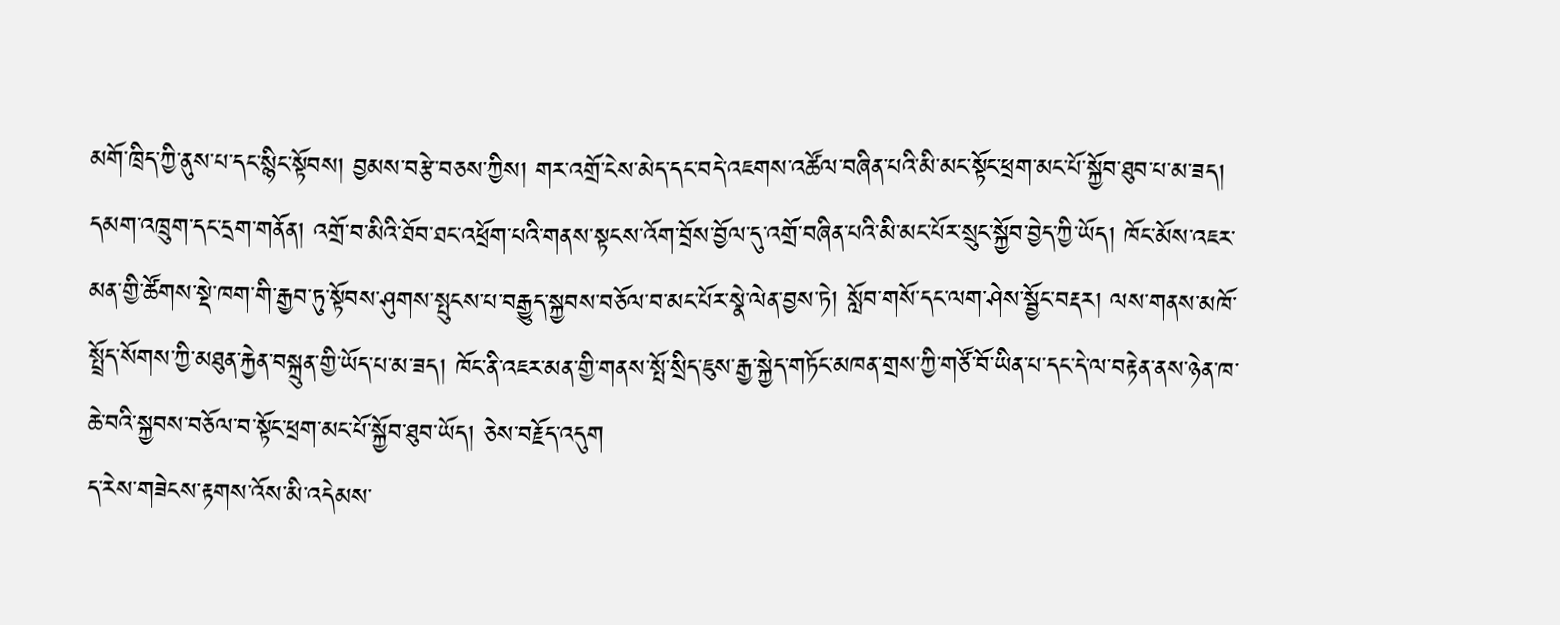མགོ་ཁྲིད་ཀྱི་ནུས་པ་དང་སྙིང་སྟོབས། བྱམས་བརྩེ་བཅས་ཀྱིས། གར་འགྲོ་ངེས་མེད་དང་བདེ་འཇགས་འཚོལ་བཞིན་པའི་མི་མང་སྟོང་ཕྲག་མང་པོ་སྐྱོབ་ཐུབ་པ་མ་ཟད། དམག་འཁྲུག་དང་དྲག་གནོན། འགྲོ་བ་མིའི་ཐོབ་ཐང་འཕྲོག་པའི་གནས་སྟངས་འོག་བྲོས་བྱོལ་དུ་འགྲོ་བཞིན་པའི་མི་མང་པོར་སྲུང་སྐྱོབ་བྱེད་ཀྱི་ཡོད། ཁོང་མོས་འཇར་མན་གྱི་ཚོགས་སྡེ་ཁག་གི་རྒྱབ་ཏུ་སྟོབས་ཤུགས་སྤུངས་པ་བརྒྱུད་སྐྱབས་བཅོལ་བ་མང་པོར་སྣེ་ལེན་བྱས་ཏེ། སློབ་གསོ་དང་ལག་ཤེས་སྦྱོང་བརྡར། ལས་གནས་མཁོ་སྤྲོད་སོགས་ཀྱི་མཐུན་རྐྱེན་བསྐྲུན་གྱི་ཡོད་པ་མ་ཟད། ཁོང་ནི་འཇར་མན་གྱི་གནས་སྤོ་སྲིད་ཇུས་རྒྱ་སྐྱེད་གཏོང་མཁན་གྲས་ཀྱི་གཙོ་བོ་ཡིན་པ་དང་དེ་ལ་བརྟེན་ནས་ཉེན་ཁ་ཆེ་བའི་སྐྱབས་བཅོལ་བ་སྟོང་ཕྲག་མང་པོ་སྐྱོབ་ཐུབ་ཡོད། ཅེས་བརྗོད་འདུག
ད་རེས་གཟེངས་རྟགས་འོས་མི་འདེམས་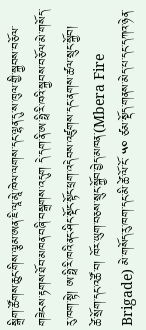སྒྲིག་ཚོགས་ཆུང་གིས་ལྕམ་ཨན་ཇི་ལཱ་མཱེ་ཁེལ་ལགས་དང་ལྷན་དུ་ས་ཁུལ་གྱི་སྐྱབས་བཅོལ་གཟེངས་རྟགས་ཐོབ་མཁན་བཞི་བསྒྲགས་འདུག དེ་དག་ནི་ཨ་ཧྥི་རི་ཁའི་སྐྱབས་བཅོལ་མེ་གསོད་རུ་ཁག་སྟེ། ཨ་ཧྥི་རི་ཁའི་ནང་ཤིང་སྡོང་སྟོང་ཕྲག་འདེབས་འཛུགས་དང་ནགས་ཚལ་སྲུང་སྐྱོབ།  ཚེ་སྲོག་དང་འཚོ་བ། ཁོར་ཡུག་བཅས་སྲུང་སྐྱོབ་བྱེད་མཁན་(Mbera Fire Brigade) མེ་གསོད་རུ་ཁག་དང་མི་ཚེ་ལོ་ངོ་ ༥༠ ཙམ་སྡོད་གནས་མེད་པ་དང་དཀའ་ཉེན་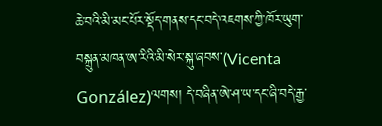ཆེ་བའི་མི་མང་པོར་སྡོད་གནས་དང་བདེ་འཇགས་ཀྱི་ཁོར་ཡུག་བསྐྲུན་མཁན་ཨ་རིའི་མི་སེར་སྐུ་ཞབས་(Vicenta González)ལགས། དེ་བཞིན་ཨེ་ཤ་ཡ་དང་ཞི་བདེ་རྒྱ་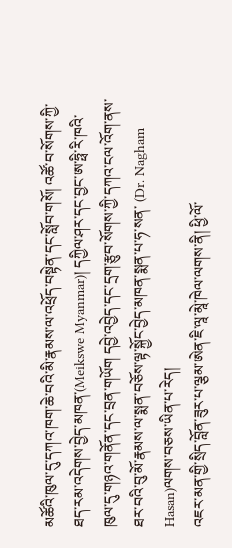མཚོའི་ཁུལ་དུ་དཀའ་ཁག་ཆེ་བའི་མི་རྣམས་ལ་འཕྲོད་བསྟེན་དང་སློབ་གསོ། འཚོ་བ་སོགས་ཀྱི་ཐད་རམ་འདེགས་བྱེད་མཁན་(Meikswe Myanmar)། དཀྱིལ་ཤར་དང་བྱང་ཨ་ཧྥི་རི་ཁའི་ཁུལ་དུ་གཉའ་གནོན་དང་བྲན་གཡོག དབྱེ་འབྱེད་དང་དྲག་རྩུབ་སོགས་ཀྱི་དཀའ་ངལ་འོག་ནས་ཐར་བའི་བུ་མོ་རྣམས་ལ་སྨན་བཅོས་ལྟ་སྐྱོང་བྱེད་མཁན་སྨན་པ་ཧ་སན་ (Dr. Nagham Hasan)ལགས་བཅས་ཡིན་པ་རེད།
འཇར་མན་གྱི་སྲིད་བློན་ཟུར་པ་ལྕམ་ཨེན་ཇི་ལཱ་མཱེ་ཁེལ་ལགས་ནི། ཕྱི་ལོ་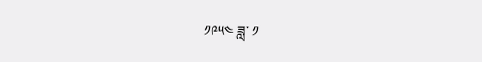༡༩༥༤ ཟླ་ ༡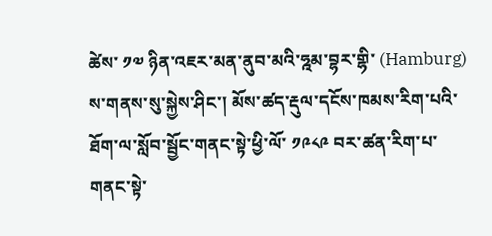ཚེས་ ༡༧ ཉིན་འཇར་མན་ནུབ་མའི་ཧྰམ་བྷར་གྷི་ (Hamburg) ས་གནས་སུ་སྐྱེས་ཤིང་། མོས་ཚད་རྡུལ་དངོས་ཁམས་རིག་པའི་ཐོག་ལ་སློབ་སྦྱོང་གནང་སྟེ་ཕྱི་ལོ་ ༡༩༨༩ བར་ཚན་རིག་པ་གནང་སྟེ་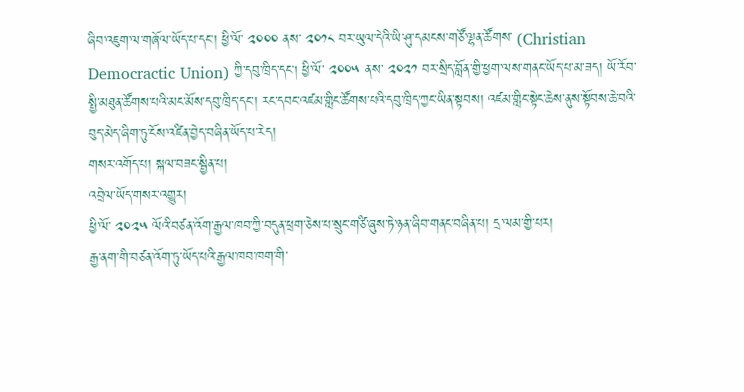ཞིབ་འཇུག་ལ་གཞོལ་ཡོད་པ་དང་། ཕྱི་ལོ་ ༢༠༠༠ ནས་ ༢༠༡༨ བར་ཡུལ་དེའི་ཡི་ཤུ་དམངས་གཙོ་ལྷན་ཚོགས་ (Christian Democractic Union) ཀྱི་དབུ་ཁྲིད་དང། ཕྱི་ལོ་ ༢༠༠༥ ནས་ ༢༠༢༡ བར་སྲིད་བློན་གྱི་ཕྱག་ལས་གནང་ཡོད་པ་མ་ཟད། ཡོ་རོབ་སྤྱི་མཐུན་ཚོགས་པའི་མང་མོས་དབུ་ཁྲིད་དང་། རང་དབང་འཛམ་གླིང་ཚོགས་པའི་དབུ་ཁྲིད་ཀྱང་ཡིན་སྟབས། འཛམ་གླིང་སྟེང་ཆེས་ནུས་སྟོབས་ཆེ་བའི་བུད་མེད་ཞིག་ཏུ་ངོས་འཛིན་བྱེད་བཞིན་ཡོད་པ་རེད།
གསར་འགོད་པ། སྐལ་བཟང་སྦྱིན་པ།
འབྲེལ་ཡོད་གསར་འགྱུར།
ཕྱི་ལོ་ ༢༠༢༥ ལོའི་བཙན་འོག་རྒྱལ་ཁབ་ཀྱི་བདུན་ཕྲག་ཅེས་པ་སྲུང་གཙི་ཞུས་ཏེ་ཉན་ཞིབ་གནང་བཞིན་པ། དྲ་ལམ་གྱི་པར།
རྒྱ་ནག་གི་བཙན་འོག་ཏུ་ཡོད་པའི་རྒྱལ་ཁབ་ཁག་གི་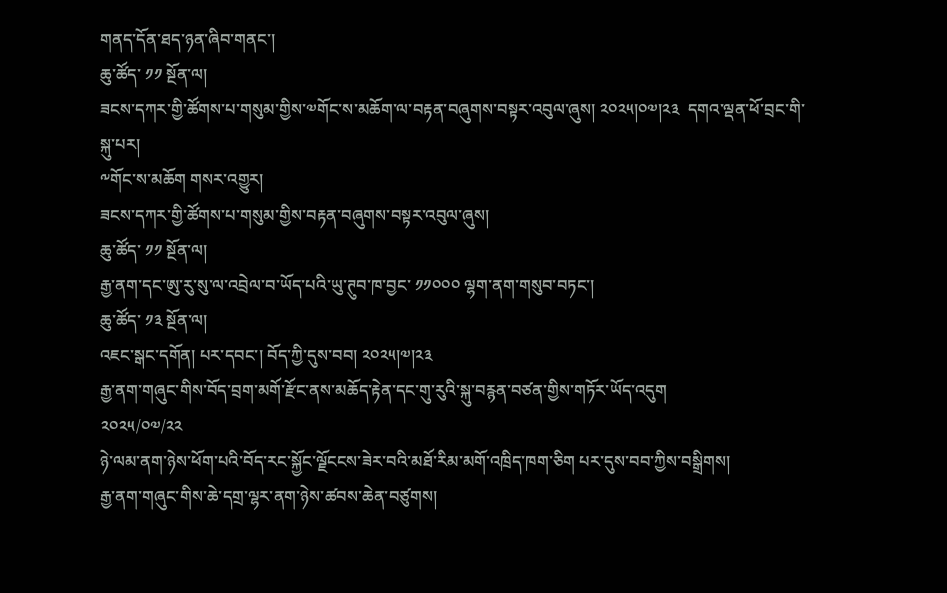གནད་དོན་ཐད་ཉན་ཞིབ་གནང་།
ཆུ་ཚོད་ ༡༡ སྔོན་ལ།
ཟངས་དཀར་གྱི་ཚོགས་པ་གསུམ་གྱིས་༧གོང་ས་མཆོག་ལ་བརྟན་བཞུགས་བསྟར་འབུལ་ཞུས། ༢༠༢༥།༠༧།༢༣  དགའ་ལྡན་ཕོ་བྲང་གི་སྐུ་པར།
༸གོང་ས་མཆོག གསར་འགྱུར།
ཟངས་དཀར་གྱི་ཚོགས་པ་གསུམ་གྱིས་བརྟན་བཞུགས་བསྟར་འབུལ་ཞུས།
ཆུ་ཚོད་ ༡༡ སྔོན་ལ།
རྒྱ་ནག་དང་ཨུ་རུ་སུ་ལ་འབྲེལ་བ་ཡོད་པའི་ཡུ་ཊུབ་ཁ་བྱང་ ༡༡༠༠༠ ལྷག་ནག་གསུབ་བཏང་།
ཆུ་ཚོད་ ༡༣ སྔོན་ལ།
འཇང་སྒང་དགོན། པར་དབང་། བོད་ཀྱི་དུས་བབ། ༢༠༢༥།༧།༢༣
རྒྱ་ནག་གཞུང་གིས་བོད་བྲག་མགོ་རྫོང་ནས་མཆོད་རྟེན་དང་གུ་རུའི་སྐུ་བརྙན་བཙན་གྱིས་གཏོར་ཡོད་འདུག
༢༠༢༥/༠༧/༢༢
ཉེ་ལམ་ནག་ཉེས་ཕོག་པའི་བོད་རང་སྐྱོང་ལྗོངངས་ཟེར་བའི་མཐོ་རིམ་མགོ་འཁྲིད་ཁག་ཅིག པར་དུས་བབ་ཀྱིས་བསྒྲིགས།
རྒྱ་ནག་གཞུང་གིས་ཆེ་དགྲ་ལྷར་ནག་ཉེས་ཚབས་ཆེན་བཙུགས།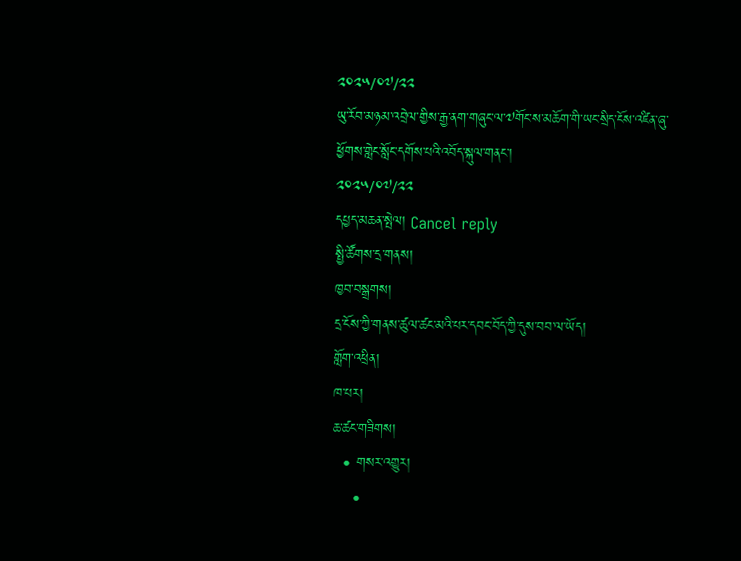༢༠༢༥/༠༧/༢༢
ཡུ་རོབ་མཉམ་འབྲེལ་གྱིས་རྒྱ་ནག་གཞུང་ལ་༧གོང་ས་མཆོག་གི་ཡང་སྲིད་ངོས་འཛིན་ཞུ་ཕྱོགས་གླེང་སློང་དགོས་པའི་འབོད་སྐུལ་གནང་།
༢༠༢༥/༠༧/༢༢
དཔྱད་མཆན་སྤེལ། Cancel reply
སྤྱི་ཚོགས་དྲ་གནས།
ཁྱབ་བསྒྲགས།
དྲ་ངོས་ཀྱི་གནས་ཚུལ་ཚང་མའི་པར་དབང་བོད་ཀྱི་དུས་བབ་ལ་ཡོད།
གློག་འཕྲིན།
ཁ་པར།
ཆ་ཚང་གཟིགས།
  • གསར་འགྱུར།
    •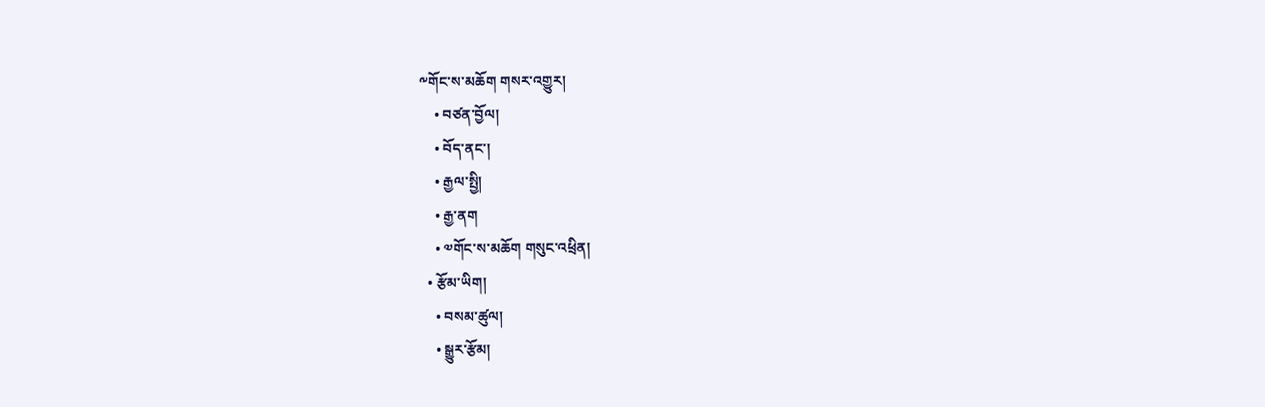༸གོང་ས་མཆོག གསར་འགྱུར།
    • བཙན་བྱོལ།
    • བོད་ནང་།
    • རྒྱལ་སྤྱི།
    • རྒྱ་ནག
    • ༧གོང་ས་མཆོག གསུང་འཕྲིན།
  • རྩོམ་ཡིག།
    • བསམ་ཚུལ།
    • སྒྱུར་རྩོམ།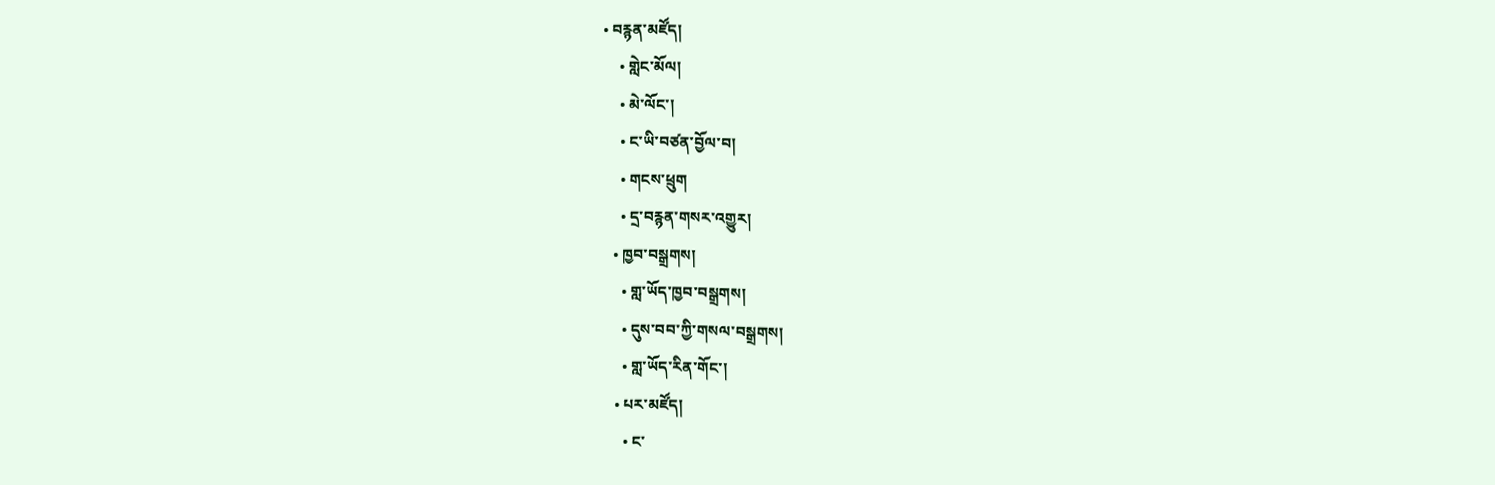• བརྙན་མཛོད།
    • གླེང་མོལ།
    • མེ་ལོང་།
    • ང་ཡི་བཙན་བྱོལ་བ།
    • གངས་ཕྲུག
    • དྲ་བརྙན་གསར་འགྱུར།
  • ཁྱབ་བསྒྲགས།
    • གླ་ཡོད་ཁྱབ་བསྒྲགས།
    • དུས་བབ་ཀྱི་གསལ་བསྒྲགས།
    • གླ་ཡོད་རིན་གོང་།
  • པར་མཛོད།
    • ང་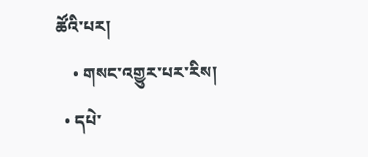ཚོའི་པར།
    • གསང་འགྱུར་པར་རིས།
  • དཔེ་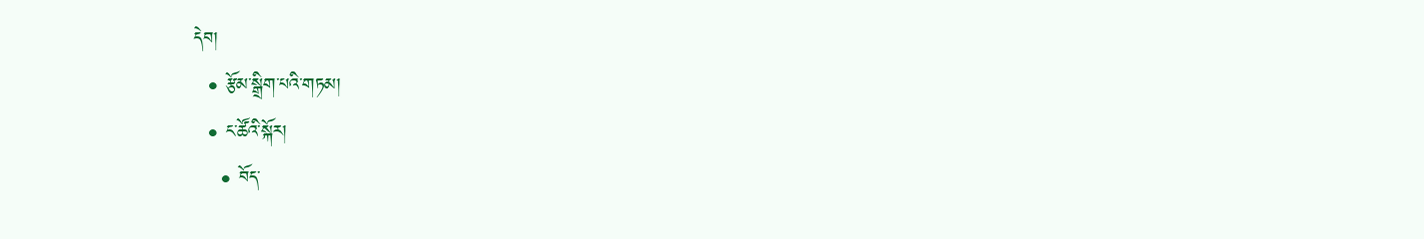དེབ།
  • རྩོམ་སྒྲིག་པའི་གཏམ།
  • ང་ཚོའི་སྐོར།
    • བོད་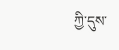ཀྱི་དུས་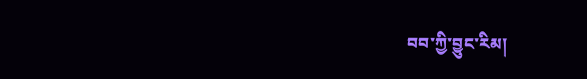བབ་ཀྱི་བྱུང་རིམ།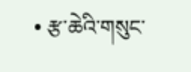• རྩ་ཆེའི་གསུང་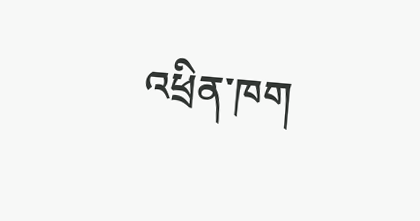འཕྲིན་ཁག